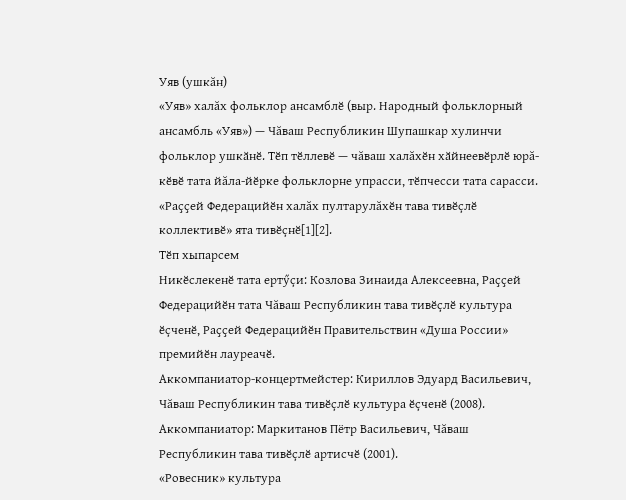Уяв (ушкăн)
«Уяв» халăх фольклор ансамблӗ (выр. Народный фольклорный ансамбль «Уяв») — Чăваш Республикин Шупашкар хулинчи фольклор ушкӑнӗ. Тӗп тӗллевӗ — чăваш халăхӗн хӑйнеевӗрлӗ юрă-кӗвӗ тата йăла-йӗрке фольклорне упрасси, тӗпчесси тата сарасси. «Раҫҫей Федерацийӗн халăх пултарулăхӗн тава тивӗçлӗ коллективӗ» ята тивӗçнӗ[1][2].
Тӗп хыпарсем
Никӗслекенӗ тата ертӳçи: Козлова Зинаида Алексеевна, Раҫҫей Федерацийӗн тата Чăваш Республикин тава тивӗçлӗ культура ӗçченӗ, Раҫҫей Федерацийӗн Правительствин «Душа России» премийӗн лауреачӗ.
Аккомпаниатор-концертмейстер: Кириллов Эдуард Васильевич, Чăваш Республикин тава тивӗçлӗ культура ӗçченӗ (2008).
Аккомпаниатор: Маркитанов Пётр Васильевич, Чăваш Республикин тава тивӗçлӗ артисчӗ (2001).
«Ровесник» культура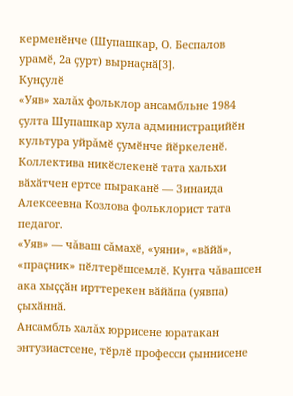керменӗнче (Шупашкар, О. Беспалов урамӗ, 2а çурт) вырнаçнӑ[3].
Кунҫулӗ
«Уяв» халăх фольклор ансамбльне 1984 çулта Шупашкар хула администрацийӗн культура уйрăмӗ çумӗнче йӗркеленӗ. Коллектива никӗслекенӗ тата хальхи вӑхӑтчен ертсе пыраканӗ — Зинаида Алексеевна Козлова фольклорист тата педагог.
«Уяв» — чăваш сăмахӗ, «уяни», «вӑйӑ», «праҫник» пӗлтерӗшсемлӗ. Кунта чăвашсен ака хыҫҫӑн ирттерекен вӑйӑпа (уявпа) ҫыхӑннӑ.
Ансамбль халăх юррисене юратакан энтузиастсене, тӗрлӗ професси çыннисене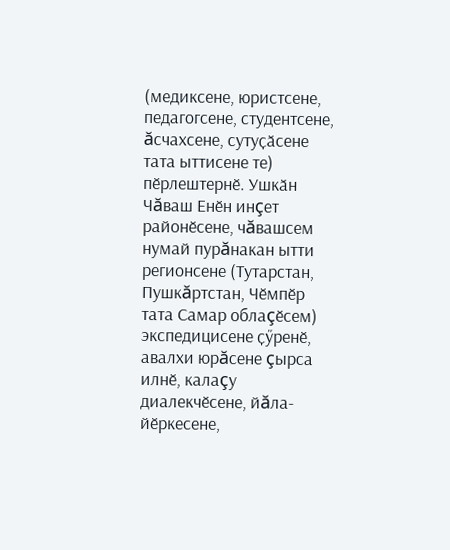(медиксене, юристсене, педагогсене, студентсене, ăсчахсене, сутуҫӑсене тата ыттисене те) пӗрлештернӗ. Ушкӑн Чăваш Енӗн инçет районӗсене, чăвашсем нумай пурăнакан ытти регионсене (Тутарстан, Пушкăртстан, Чӗмпӗр тата Самар облаçӗсем) экспедицисене ҫӳренӗ, авалхи юрăсене çырса илнӗ, калаçу диалекчӗсене, йăла-йӗркесене,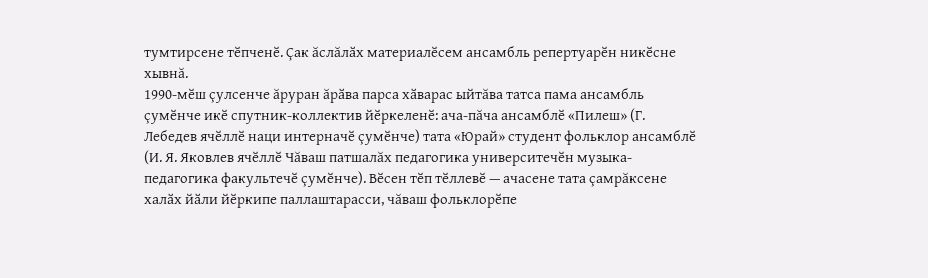тумтирсене тӗпченӗ. Çак ăслăлӑх материалӗсем ансамбль репертуарӗн никӗсне хывнă.
1990-мӗш çулсенче ăруран ăрӑва парса хӑварас ыйтăва татса пама ансамбль çумӗнче икӗ спутник-коллектив йӗркеленӗ: ача-пăча ансамблӗ «Пилеш» (Г. Лебедев ячӗллӗ наци интерначӗ çумӗнче) тата «Юрай» студент фольклор ансамблӗ (И. Я. Яковлев ячӗллӗ Чăваш патшалăх педагогика университечӗн музыка-педагогика факультечӗ çумӗнче). Вӗсен тӗп тӗллевӗ — ачасене тата çамрăксене халӑх йӑли йӗркипе паллаштарасси, чăваш фольклорӗпе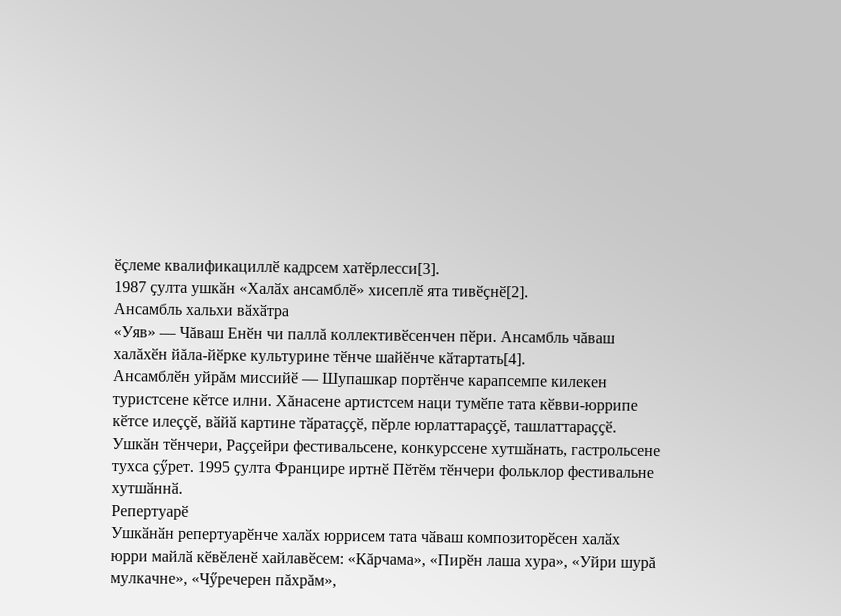ӗçлеме квалификациллӗ кадрсем хатӗрлесси[3].
1987 ҫулта ушкӑн «Халӑх ансамблӗ» хисеплӗ ята тивӗҫнӗ[2].
Ансамбль хальхи вӑхӑтра
«Уяв» — Чăваш Енӗн чи паллă коллективӗсенчен пӗри. Ансамбль чăваш халăхӗн йăла-йӗрке культурине тӗнче шайӗнче кӑтартать[4].
Ансамблӗн уйрăм миссийӗ — Шупашкар портӗнче карапсемпе килекен туристсене кӗтсе илни. Хăнасене артистсем наци тумӗпе тата кӗвви-юррипе кӗтсе илеççӗ, вӑйӑ картине тӑратаҫҫӗ, пӗрле юрлаттараҫҫӗ, ташлаттараҫҫӗ.
Ушкӑн тӗнчери, Раҫҫейри фестивальсене, конкурссене хутшӑнать, гастрольсене тухса ҫӳрет. 1995 ҫулта Францире иртнӗ Пӗтӗм тӗнчери фольклор фестивальне хутшӑннӑ.
Репертуарӗ
Ушкӑнӑн репертуарӗнче халӑх юррисем тата чӑваш композиторӗсен халӑх юрри майлӑ кӗвӗленӗ хайлавӗсем: «Кăрчама», «Пирӗн лаша хура», «Уйри шурă мулкачне», «Чӳречерен пăхрăм»,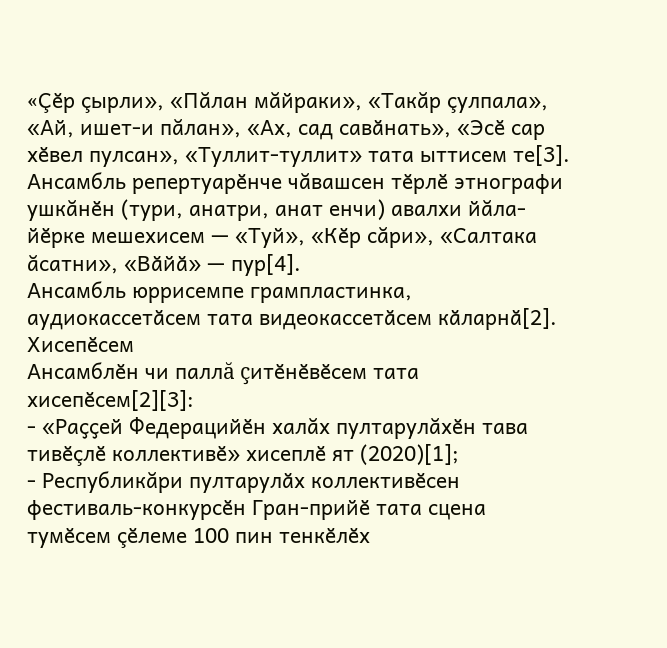«Çӗр çырли», «Пăлан мăйраки», «Такăр çулпала», «Ай, ишет-и пăлан», «Ах, сад савӑнать», «Эсӗ сар хӗвел пулсан», «Туллит-туллит» тата ыттисем те[3].
Ансамбль репертуарӗнче чăвашсен тӗрлӗ этнографи ушкăнӗн (тури, анатри, анат енчи) авалхи йăла-йӗрке мешехисем — «Туй», «Кӗр сăри», «Салтака ăсатни», «Вӑйӑ» — пур[4].
Ансамбль юррисемпе грампластинка, аудиокассетӑсем тата видеокассетӑсем кӑларнӑ[2].
Хисепӗсем
Ансамблӗн чи паллă çитӗнӗвӗсем тата хисепӗсем[2][3]:
- «Раҫҫей Федерацийӗн халăх пултарулăхӗн тава тивӗçлӗ коллективӗ» хисеплӗ ят (2020)[1];
- Республикăри пултарулӑх коллективӗсен фестиваль-конкурсӗн Гран-прийӗ тата сцена тумӗсем çӗлеме 100 пин тенкӗлӗх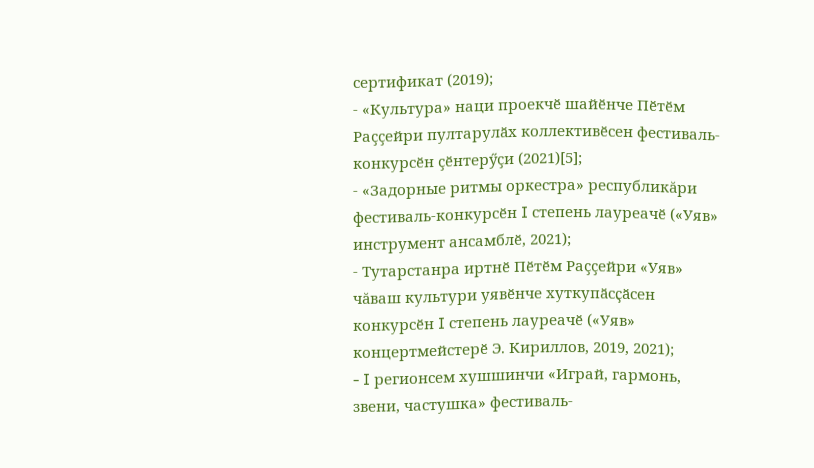сертификат (2019);
- «Культура» наци проекчӗ шайӗнче Пӗтӗм Раççейри пултарулӑх коллективӗсен фестиваль-конкурсӗн çӗнтерӳçи (2021)[5];
- «Задорные ритмы оркестра» республикăри фестиваль-конкурсӗн I степень лауреачӗ («Уяв» инструмент ансамблӗ, 2021);
- Тутарстанра иртнӗ Пӗтӗм Раççейри «Уяв» чăваш культури уявӗнче хуткупӑсҫӑсен конкурсӗн I степень лауреачӗ («Уяв» концертмейстерӗ Э. Кириллов, 2019, 2021);
- I регионсем хушшинчи «Играй, гармонь, звени, частушка» фестиваль-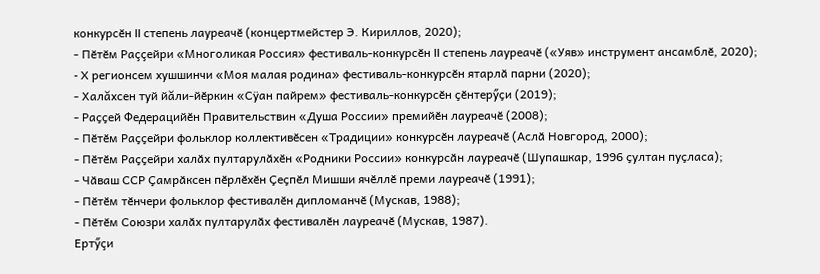конкурсӗн II степень лауреачӗ (концертмейстер Э. Кириллов, 2020);
- Пӗтӗм Раççейри «Многоликая Россия» фестиваль-конкурсӗн II степень лауреачӗ («Уяв» инструмент ансамблӗ, 2020);
- X регионсем хушшинчи «Моя малая родина» фестиваль-конкурсӗн ятарлӑ парни (2020);
- Халăхсен туй йăли-йӗркин «Сӱан пайрем» фестиваль-конкурсӗн ҫӗнтерӳҫи (2019);
- Раҫҫей Федерацийӗн Правительствин «Душа России» премийӗн лауреачӗ (2008);
- Пӗтӗм Раҫҫейри фольклор коллективӗсен «Традиции» конкурсӗн лауреачӗ (Аслӑ Новгород, 2000);
- Пӗтӗм Раҫҫейри халӑх пултарулӑхӗн «Родники России» конкурсӑн лауреачӗ (Шупашкар, 1996 ҫултан пуҫласа);
- Чӑваш ССР Ҫамрӑксен пӗрлӗхӗн Ҫеҫпӗл Мишши ячӗллӗ преми лауреачӗ (1991);
- Пӗтӗм тӗнчери фольклор фестивалӗн дипломанчӗ (Мускав, 1988);
- Пӗтӗм Союзри халӑх пултарулӑх фестивалӗн лауреачӗ (Мускав, 1987).
Ертӳçи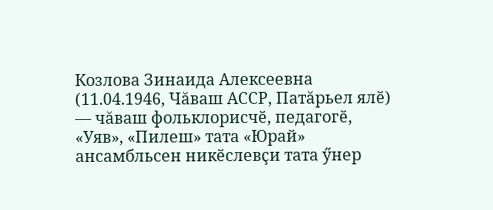Козлова Зинаида Алексеевна (11.04.1946, Чăваш АССР, Патăрьел ялӗ) — чăваш фольклорисчӗ, педагогӗ, «Уяв», «Пилеш» тата «Юрай» ансамбльсен никӗслевҫи тата ӳнер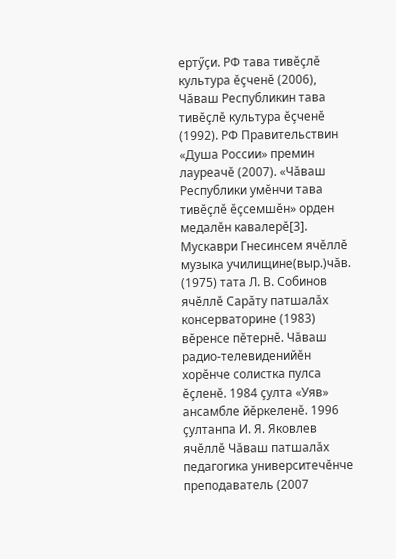ертӳçи. РФ тава тивӗçлӗ культура ӗçченӗ (2006), Чăваш Республикин тава тивӗçлӗ культура ӗçченӗ (1992). РФ Правительствин «Душа России» премин лауреачӗ (2007). «Чăваш Республики умӗнчи тава тивӗçлӗ ӗçсемшӗн» орден медалӗн кавалерӗ[3].
Мускаври Гнесинсем ячӗллӗ музыка училищине(выр.)чăв. (1975) тата Л. В. Собинов ячӗллӗ Сарӑту патшалăх консерваторине (1983) вӗренсе пӗтернӗ. Чăваш радио-телевиденийӗн хорӗнче солистка пулса ӗçленӗ. 1984 çулта «Уяв» ансамбле йӗркеленӗ. 1996 çултанпа И. Я. Яковлев ячӗллӗ Чăваш патшалăх педагогика университечӗнче преподаватель (2007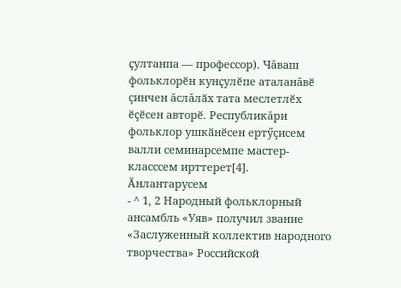ҫултанпа — профессор). Чăваш фольклорӗн кунҫулӗпе аталанăвӗ çинчен ăслăлӑх тата меслетлӗх ӗçӗсен авторӗ. Республикăри фольклор ушкӑнӗсен ертӳçисем валли семинарсемпе мастер-класссем ирттерет[4].
Ӑнлантарусем
- ^ 1, 2 Народный фольклорный ансамбль «Уяв» получил звание «Заслуженный коллектив народного творчества» Российской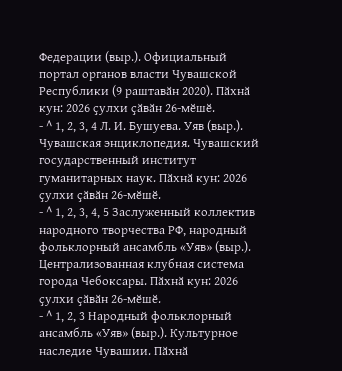Федерации (выр.). Официальный портал органов власти Чувашской Республики (9 раштавӑн 2020). Пӑхнӑ кун: 2026 ҫулхи ҫӑвӑн 26-мӗшӗ.
- ^ 1, 2, 3, 4 Л. И. Бушуева. Уяв (выр.). Чувашская энциклопедия. Чувашский государственный институт гуманитарных наук. Пӑхнӑ кун: 2026 ҫулхи ҫӑвӑн 26-мӗшӗ.
- ^ 1, 2, 3, 4, 5 Заслуженный коллектив народного творчества РФ, народный фольклорный ансамбль «Уяв» (выр.). Централизованная клубная система города Чебоксары. Пӑхнӑ кун: 2026 ҫулхи ҫӑвӑн 26-мӗшӗ.
- ^ 1, 2, 3 Народный фольклорный ансамбль «Уяв» (выр.). Культурное наследие Чувашии. Пӑхнӑ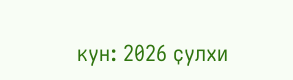кун: 2026 ҫулхи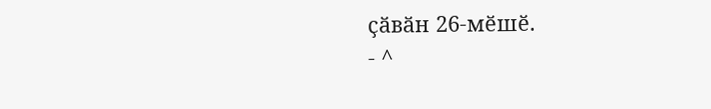ҫӑвӑн 26-мӗшӗ.
- ^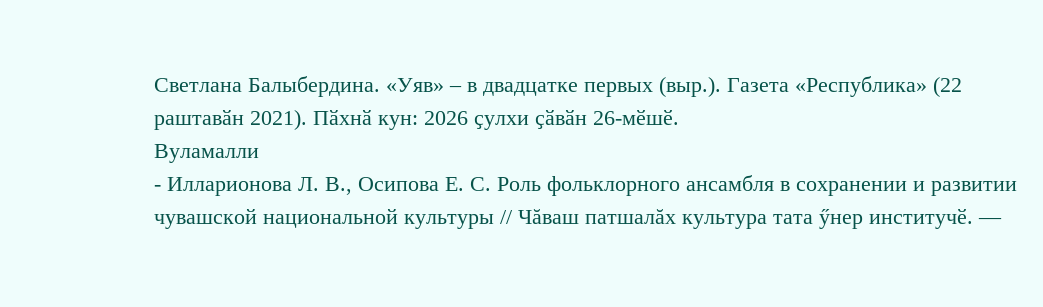Светлана Балыбердина. «Уяв» – в двадцатке первых (выр.). Газета «Республика» (22 раштавӑн 2021). Пӑхнӑ кун: 2026 ҫулхи ҫӑвӑн 26-мӗшӗ.
Вуламалли
- Илларионова Л. В., Осипова Е. С. Роль фольклорного ансамбля в сохранении и развитии чувашской национальной культуры // Чăваш патшалăх культура тата ӳнер институчӗ. —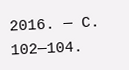2016. — С. 102—104.